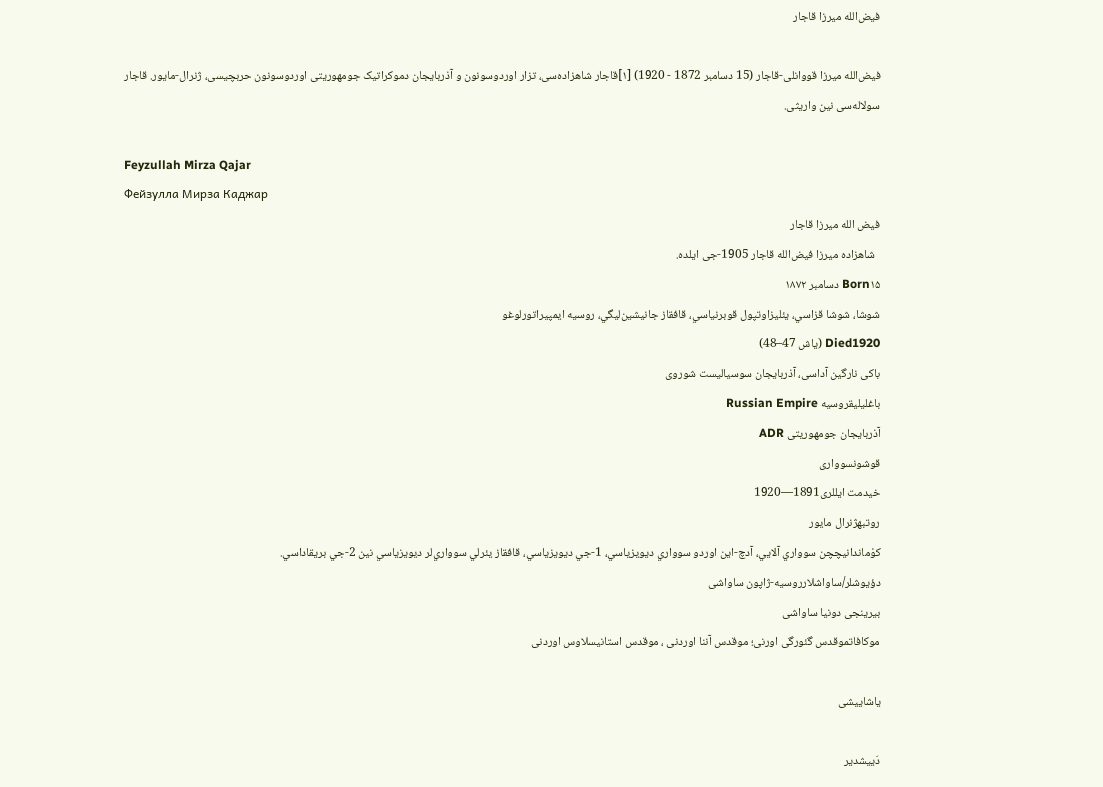فیض‌الله میرزا قاجار

فیض‌الله میرزا قووانلی-قاجار (15 دسامبر 1872 - 1920) [۱]قاجار شاهزاده‌سی، تزار اوردوسونون و آذربایجان دموکراتیک جومهوریتی اوردوسونون حربچیسی، ژنرال-مایور. قاجار سولاله‌سی نین واریثی.

Feyzullah Mirza Qajar
Фейзулла Мирза Каджар
فیض الله میرزا قاجار
  شاهزاده میرزا فیض‌الله قاجار 1905-جی ایلده.
Born۱۵ دسامبر ۱۸۷۲
شوشا، شوشا قزاسي، يئليزاوتپول قوبرنياسي، قافقاز جانيشين‌ليگي، روسیه ایمپیراتورلوغو
Died1920 (یاش 47–48)
باکی نارگین آداسی، آذربایجان سوسیالیست شوروی
باغلیلیقروسیه Russian Empire
آذربایجان جومهوریتی ADR
قوشونسوواری
خیدمت ایللری1891—1920
روتبهژنرال مایور
کوْماندانیچچن سوواري آلايي، آدچ-اين اوردو سوواري ديويزياسي، 1-جي ديويزياسي، قافقاز يئرلي سوواري‌لر ديويزياسي نين 2-جي بريقاداسي.
دؤیوشلر/ساواشلارروسیه-ژاپون ساواشی
بیرینجی دونیا ساواشی
موکافاتموقدس گئورگی اورنی؛ موقدس آننا اوردنی ، موقدس استانیسلاوس اوردنی

یاشاییشی

دَییشدیر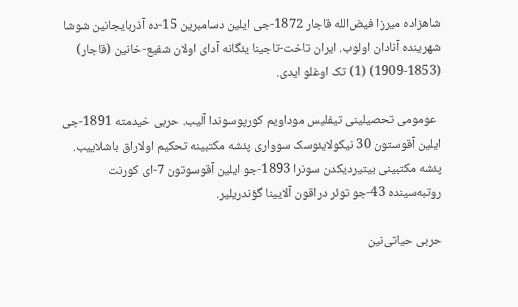شاهزاده میرزا فیض‌الله قاجار 1872-جی ایلین دسامبرین 15-ده آذربایجانین شوشا شهرینده آنادان اولوب. ایران تاخت-تاجینا یئگانه آدای اولان شفیع-خانین (قاجار) (1853-1909) (1) تک اوغلو ایدی.

  عومومی تحصیلینی تیفلیس موداویم کورپوسوندا آلیب. حربی خیدمته 1891-جی ایلین آقوستون 30 نیکولایئوسک سوواری پئشه مکتبینه تحکیم اولاراق باشلاییب. پئشه مکتبینی بیتیردیکدن سونرا 1893-جو ایلین آقوسوتون 7-ای کورنت روتبه‌سینده 43-جو توئر دراقون آلایینا گؤندریلیر.

حربی حیاتی‌نین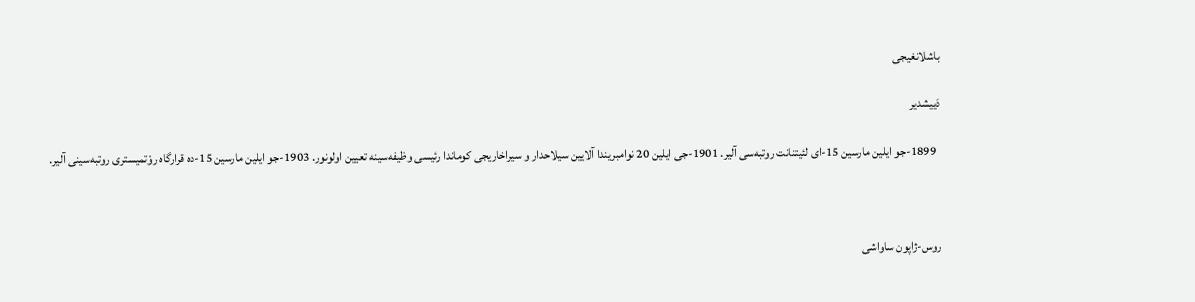باشلانغیجی

دَییشدیر

  1899-جو ایلین مارسین 15-ای لئیتنانت روتبه‌سی آلیر. 1901-جی ایلین 20 نوامبریندا آلایین سیلاحدار و سیراخاریجی کوماندا رئیسی وظیفه‌سینه تعیین اولونور. 1903-جو ایلین مارسین 15-ده قرارگاه روْتمیستری روتبه‌سینی آلیر.



روس-ژاپون ساواشی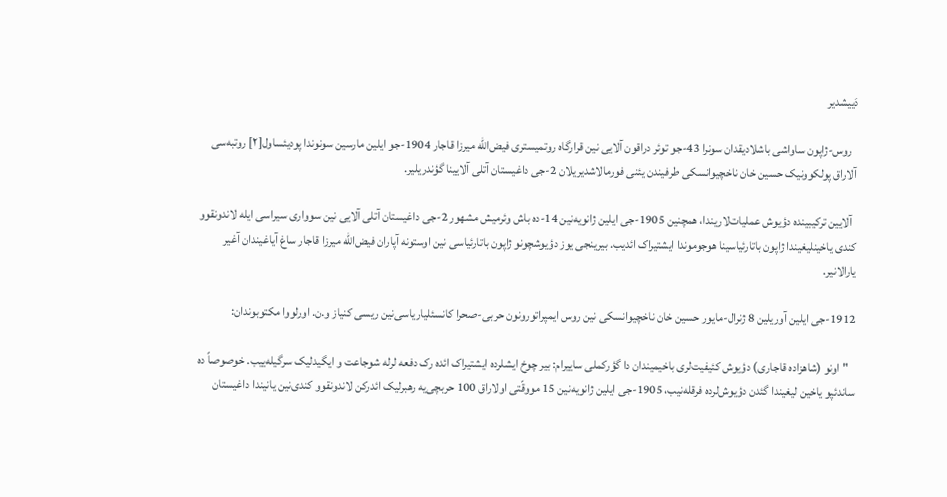دَییشدیر

  روس-ژاپون ساواشی باشلادیقدان سونرا 43-جو توئر دراقون آلایی نین قرارگاه روتمیستری فیض‌الله میرزا قاجار 1904-جو ایلین مارسین سونوندا پودیئساول[۲] روتبه‌سی آلاراق پولکوونیک حسین خان ناخچیوانسکی طرفیندن یئنی فورمالاشدیریلان 2-جی داغیستان آتلی آلایینا گؤندریلیر.

  آلایین ترکیبینده دؤیوش عملیات‌لاریندا، همچنین 1905-جی ایلین ژانویه‌نین 14-ده باش وئرمیش مشهور 2-جی داغیستان آتلی آلایی نین سوواری سیراسی ایله لاندونقوو کندی یاخینلیغیندا ژاپون باتارئیاسینا هوجوموندا ایشتیراک ائدیب. بیرینجی یوز دؤیوشچونو ژاپون باتارئیاسی نین اوستونه آپاران فیض‌الله میرزا قاجار ساغ آیاغیندان آغیر یارالانیر.

1912-جی ایلین آوریلین 8 ژنرال-مایور حسین خان ناخچیوانسکی نین روس ایمپراتورونون حربی-صحرا کانسئلیاریاسی‌نین ریسی کنیاز و.ن. اورلووا مکتوبوندان:

   " اونو (شاهزاده قاجاری) دؤیوش کئیفیت‌لری باخیمیندان دا گؤرکملی ساییرام: بیر چوخ ایشلرده ایشتیراک ائده رک دفعه لرله شوجاعت و ایگیدلیک سرگیله‌ییب. خوصوصاً ده ساندئپو یاخین لیغیندا گئدن دؤیوش‌لرده فرقله‌نیب، 1905-جی ایلین ژانویه‌نین 15 مووقّتی اولاراق 100 حربچی‌یه رهبرلیک ائدرکن لاندونقوو کندی‌نین یانیندا داغیستان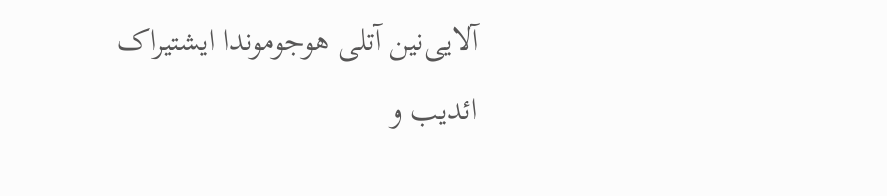آلایی‌نین آتلی هوجوموندا ایشتیراک ائدیب و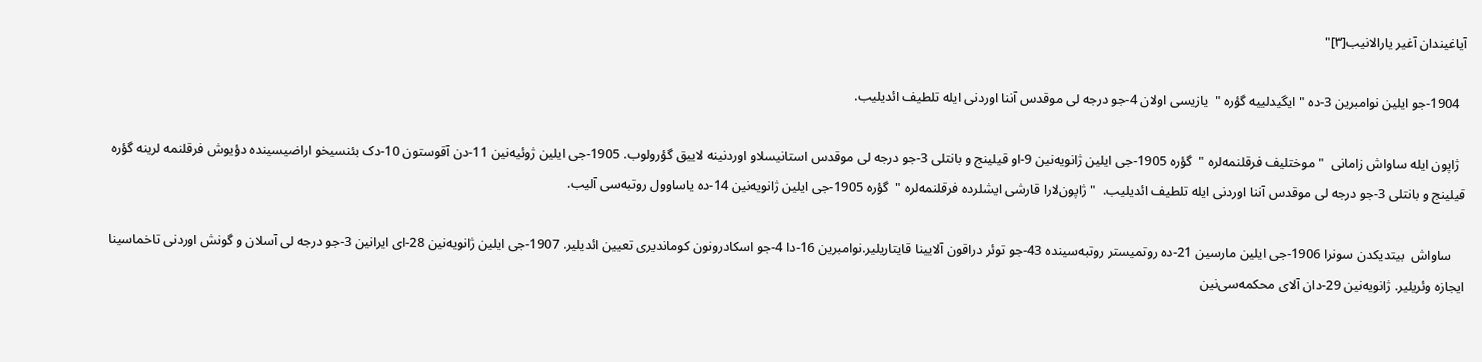آیاغیندان آغیر یارالانیب[۳]"

  1904-جو ایلین نوامبرین 3-ده " ایگیدلییه گؤره "  یازیسی اولان 4-جو درجه لی موقدس آننا اوردنی ایله تلطیف ائدیلیب.

  ژاپون ایله ساواش زامانی  " موختلیف فرقلنمه‌لره "  گؤره 1905-جی ایلین ژانویه‌نین 9-او قیلینج و بانتلی 3-جو درجه لی موقدس استانیسلاو اوردنینه لاییق گؤرولوب. 1905-جی ایلین ژوئیه‌نین 11-دن آقوستون 10-دک بئنسیخو اراضیسینده دؤیوش فرقلنمه لرینه گؤره قیلینج و بانتلی 3-جو درجه لی موقدس آننا اوردنی ایله تلطیف ائدیلیب.  " ژاپون‌لارا قارشی ایشلرده فرقلنمه‌لره "  گؤره 1905-جی ایلین ژانویه‌نین 14-ده یاساوول روتبه‌سی آلیب.

    ساواش  بیتدیکدن سونرا 1906-جی ایلین مارسین 21-ده روتمیستر روتبه‌سینده 43-جو توئر دراقون آلایینا قایتاریلیر.نوامبرین 16-دا 4-جو اسکادرونون کوماندیری تعیین ائدیلیر. 1907-جی ایلین ژانویه‌نین 28-ای ایرانین 3-جو درجه لی آسلان و گونش اوردنی تاخماسینا ایجازه وئریلیر. ژانویه‌نین 29-دان آلای محکمه‌سی‌نین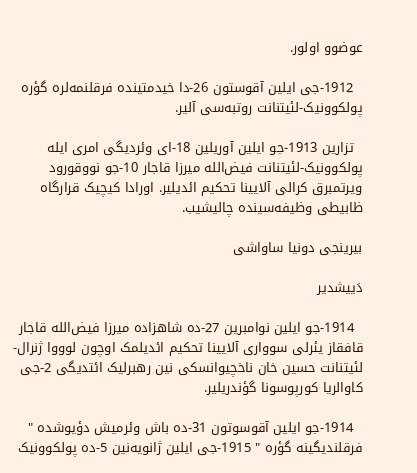عوضوو اولور.

  1912-جی ایلین آقوستون 26-دا خیدمتینده فرقلنمه‌لره گؤره پولکوونیک-لئیتنانت روتبه‌سی آلیر.

  تزارین 1913-جو ایلین آوریلین 18-ای وئردیگی امری ایله پولکوونیک-لئیتنانت فیض‌الله میرزا قاجار 10-جو نووقورود ویرتمبرق کرالی آلایینا تحکیم ائدیلیر. اورادا کیچیک قرارگاه ظابیطی وظیفه‌سینده چالیشیب.

بیرینجی دونیا ساواشی

دَییشدیر

  1914-جو ایلین نوامبرین 27-ده شاهزاده میرزا فیض‌الله قاجار قافقاز یئرلی سوواری آلایینا تحکیم ائدیلمک اوچون لوووا ژنرال-لئیتنانت حسین خان ناخچیوانسکی نین رهبرلیک ائتدیگی 2-جی کاوالریا کورپوسونا گؤندریلیر.

  1914-جو ایلین آقوسوتون 31-ده باش وئرمیش دؤیوشده " فرقلندیگینه گؤره " 1915-جی ایلین ژانویه‌نین 5-ده پولکوونیک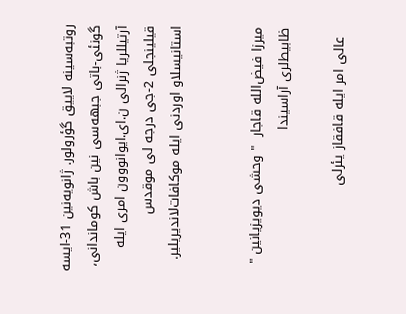روتبه‌سینه لاییق گؤرولور. ژانویه‌نین 31-ایسه گونئی-باتی جبهه‌سی نین باش کوماندانی، آرتیللریا ژنرالی ن.ای.ایوانووون امری ایله قیلینجلی 2-جی درجه لی موقدس استانیسلاو اوردنی ایله موکافات‌لاندیریلیر.


میرزا فیض‌الله قاجار  " وحشی دیویزیانین "  ظابیط‌لری آراسیندا

  عالی امر ایله قافقاز یئرلی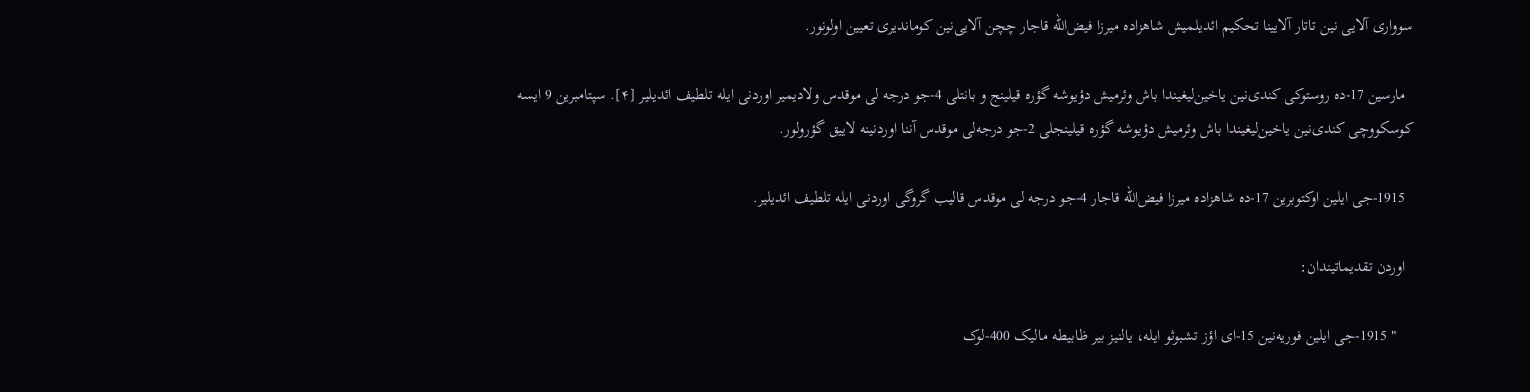سوواری آلایی نین تاتار آلایینا تحکیم ائدیلمیش شاهزاده میرزا فیض‌الله قاجار چچن آلایی‌نین کوماندیری تعیین اولونور.

  مارسین 17-ده روستوکی کندی‌نین یاخین‌لیغیندا باش وئرمیش دؤیوشه گؤره قیلینج و بانتلی 4-جو درجه لی موقدس ولادیمیر اوردنی ایله تلطیف ائدیلیر [۴]. سپتامبرین 9 ایسه کوسکووچی کندی‌نین یاخین‌لیغیندا باش وئرمیش دؤیوشه گؤره قیلینجلی 2-جو درجه‌لی موقدس آننا اوردنینه لاییق گؤرولور.

  1915-جی ایلین اوکتوبرین 17-ده شاهزاده میرزا فیض‌الله قاجار 4-جو درجه لی موقدس قالیب گروگی اوردنی ایله تلطیف ائدیلیر.

  اوردن تقدیماتیندان:

    " 1915-جی ایلین فوریه‌نین 15-ای اؤز تشبوثو ایله، یالنیز بیر ظابیطه مالیک 400-لوک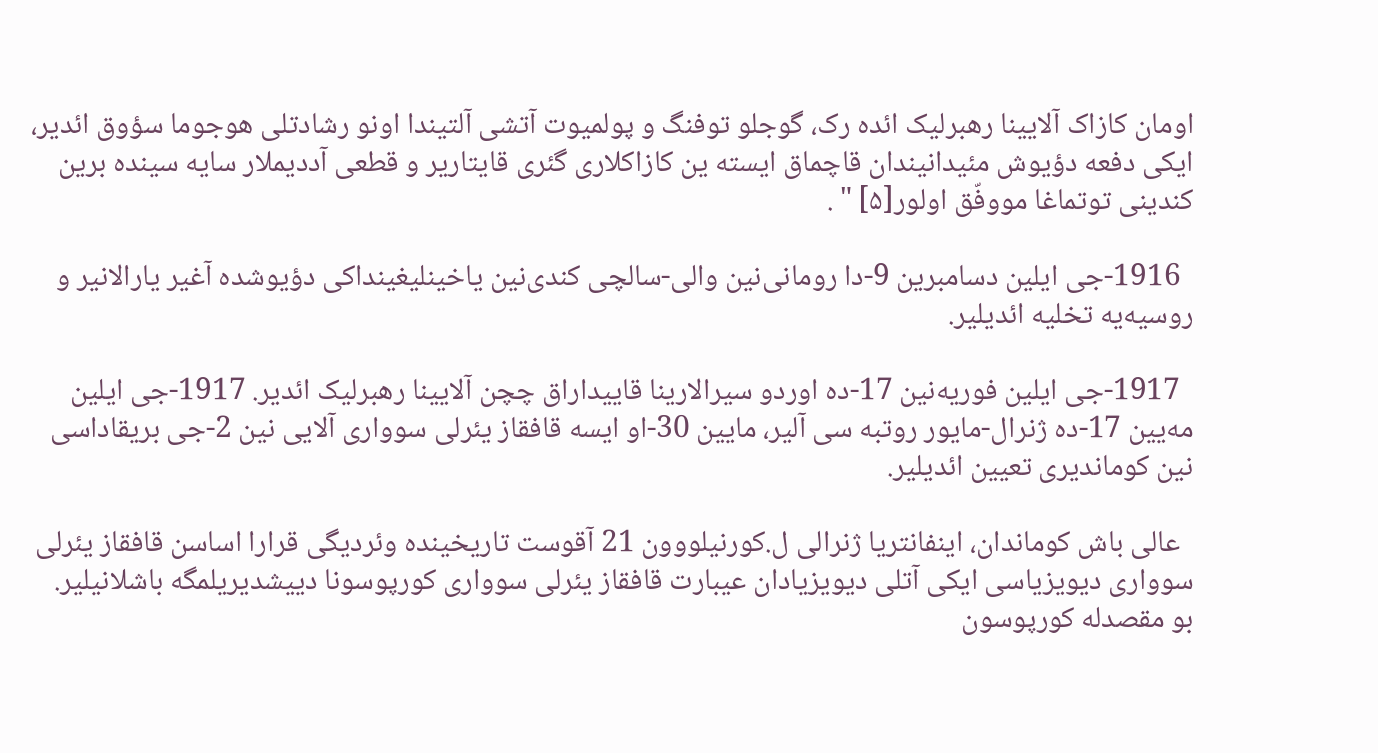اومان کازاک آلایینا رهبرلیک ائده رک، گوجلو توفنگ و پولمیوت آتشی آلتیندا اونو رشادتلی هوجوما سؤوق ائدیر، ایکی دفعه دؤیوش مئیدانیندان قاچماق ایسته ین کازاکلاری گئری قایتاریر و قطعی آددیملار سایه سینده برین کندینی توتماغا مووفّق اولور[۵] " .

  1916-جی ایلین دسامبرین 9-دا رومانی‌نین والی-سالچی کندی‌نین یاخینلیغینداکی دؤیوشده آغیر یارالانیر و روسیه‌یه تخلیه ائدیلیر.

  1917-جی ایلین فوریه‌نین 17-ده اوردو سیرالارینا قاییداراق چچن آلایینا رهبرلیک ائدیر. 1917-جی ایلین مه‌یین 17-ده ژنرال-مایور روتبه سی آلیر، مایین 30-او ایسه قافقاز یئرلی سوواری آلایی نین 2-جی بریقاداسی نین کوماندیری تعیین ائدیلیر.

  عالی باش کوماندان، اینفانتریا ژنرالی ل.کورنیلووون 21 آقوست تاریخینده وئردیگی قرارا اساسن قافقاز یئرلی سوواری دیویزیاسی ایکی آتلی دیویزیادان عیبارت قافقاز یئرلی سوواری کورپوسونا دییشدیریلمگه باشلانیلیر. بو مقصدله کورپوسون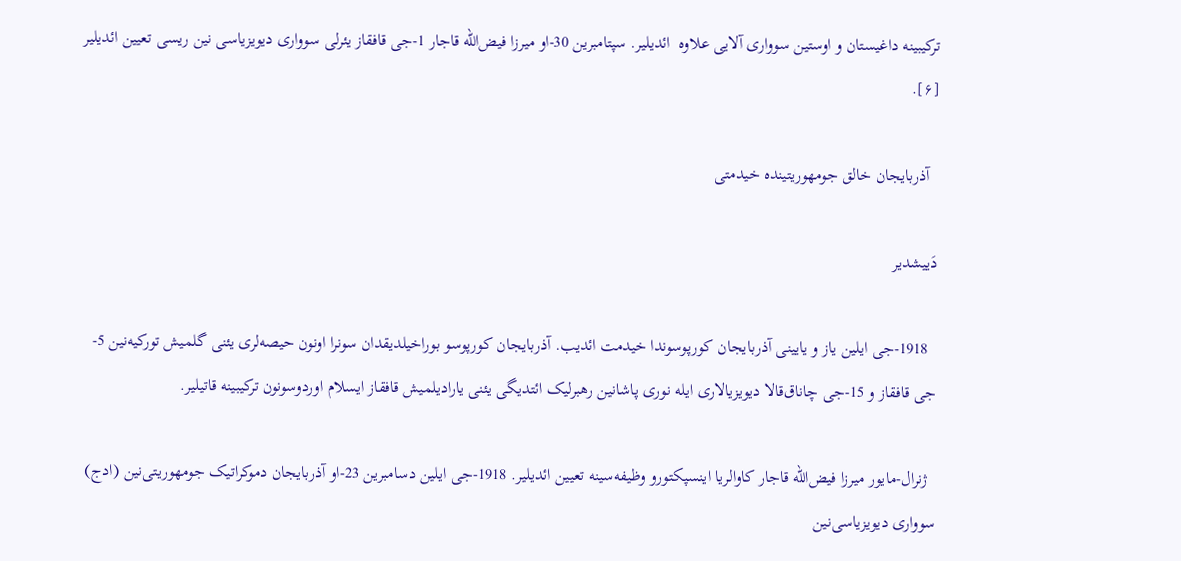ترکیبینه داغیستان و اوستین سوواری آلایی علاوه  ائدیلیر. سپتامبرین 30-او میرزا فیض‌الله قاجار 1-جی قافقاز یئرلی سوواری دیویزیاسی نین ریسی تعیین ائدیلیر [۶].

  آذربایجان خالق جومهوریتینده خیدمتی

دَییشدیر

  1918-جی ایلین یاز و یایینی آذربایجان کورپوسوندا خیدمت ائدیب. آذربایجان کورپوسو بوراخیلدیقدان سونرا اونون حیصه‌لری یئنی گلمیش تورکیه‌نین 5-جی قافقاز و 15-جی چاناق‌قالا دیویزیالاری ایله نوری پاشانین رهبرلیک ائتدیگی یئنی یارادیلمیش قافقاز ایسلام اوردوسونون ترکیبینه قاتیلیر.

  ژنرال-مایور میرزا فیض‌الله قاجار کاوالریا اینسپکتورو وظیفه‌سینه تعیین ائدیلیر. 1918-جی ایلین دسامبرین 23-او آذربایجان دموکراتیک جومهوریتی‌نین (ادج) سوواری دیویزیاسی‌نین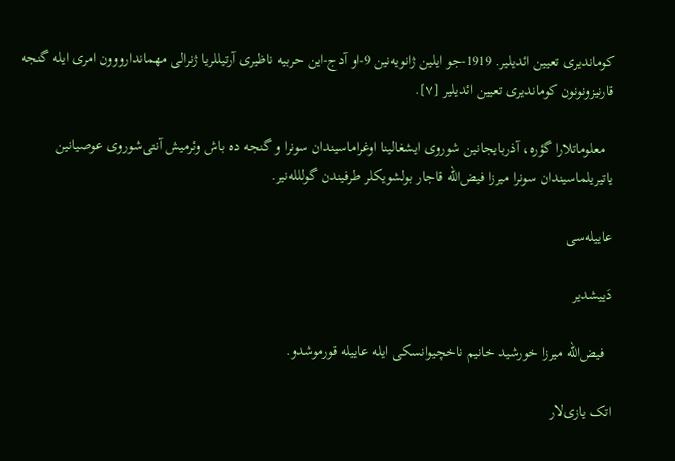کوماندیری تعیین ائدیلیر. 1919-جو ایلین ژانویه‌نین 9-او آدج-این حربیه ناظیری آرتیللریا ژنرالی مهماندارووون امری ایله گنجه قارنیزونونون کوماندیری تعیین ائدیلیر [۷].

  معلوماتلارا گؤره، آذربایجانین شوروی ایشغالینا اوغراماسیندان سونرا و گنجه ده باش وئرمیش آنتی‌شوروی عوصیانین یاتیریلماسیندان سونرا میرزا فیض‌الله قاجار بولشویکلر طرفیندن گوللله‌نیر.

عاییله‌سی

دَییشدیر

  فیض‌الله میرزا خورشید خانیم ناخچیوانسکی ایله عاییله قورموشدو.

اتک یازی‌لار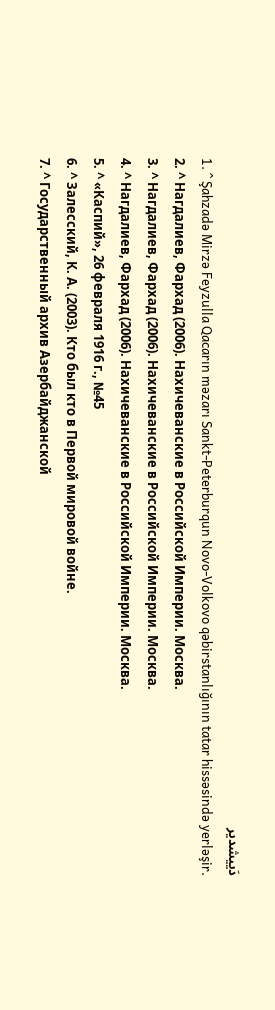دَییشدیر
  1. ^ Şahzadə Mirzə Feyzulla Qacarın məzarı Sankt-Peterburqun Novo-Volkovo qəbirstanlığının tatar hissəsində yerləşir.
  2. ^ Нагдалиев, Фархад (2006). Нахичеванские в Российской Империи. Москва.
  3. ^ Нагдалиев, Фархад (2006). Нахичеванские в Российской Империи. Москва.
  4. ^ Нагдалиев, Фархад (2006). Нахичеванские в Российской Империи. Москва.
  5. ^ «Каспий», 26 февраля 1916 г., №45
  6. ^ Залесский, К. А. (2003). Кто был кто в Первой мировой войне.
  7. ^ Государственный архив Азербайджанской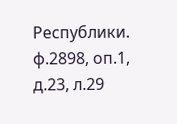Республики. ф.2898, оп.1, д.23, л.29